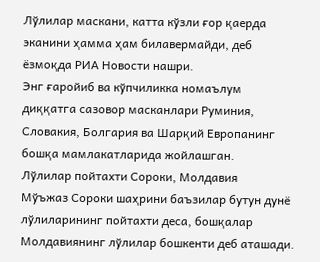Лўлилар маскани, катта кўзли ғор қаерда эканини ҳамма ҳам билавермайди, деб ёзмоқда РИА Новости нашри.
Энг ғаройиб ва кўпчиликка номаълум диққатга сазовор масканлари Руминия, Словакия, Болгария ва Шарқий Европанинг бошқа мамлакатларида жойлашган.
Лўлилар пойтахти Сороки, Молдавия
Мўъжаз Сороки шаҳрини баъзилар бутун дунё лўлиларининг пойтахти деса, бошқалар Молдавиянинг лўлилар бошкенти деб аташади.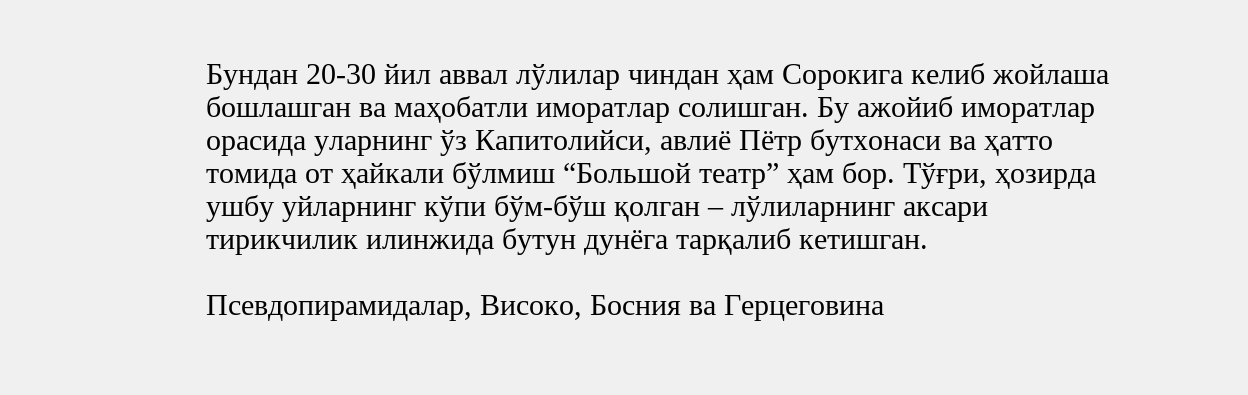Бундан 20-30 йил аввал лўлилар чиндан ҳам Сорокига келиб жойлаша бошлашган ва маҳобатли иморатлар солишган. Бу ажойиб иморатлар орасида уларнинг ўз Капитолийси, авлиё Пётр бутхонаси ва ҳатто томида от ҳайкали бўлмиш “Большой театр” ҳам бор. Тўғри, ҳозирда ушбу уйларнинг кўпи бўм-бўш қолган – лўлиларнинг аксари тирикчилик илинжида бутун дунёга тарқалиб кетишган.

Псевдопирамидалар, Високо, Босния ва Герцеговина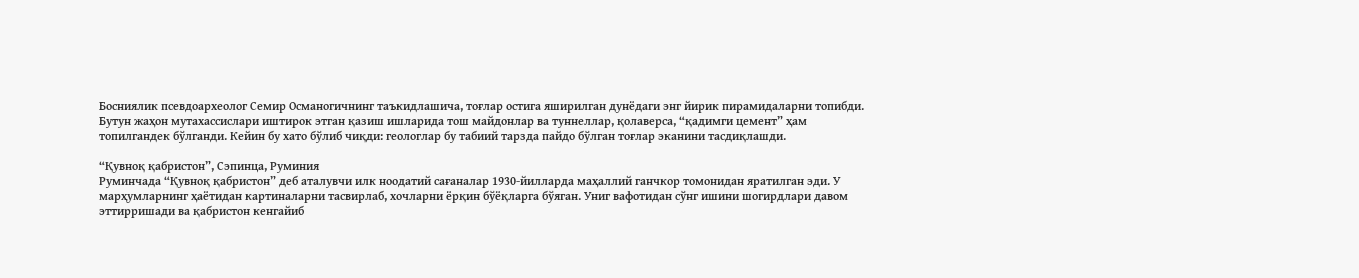Босниялик псевдоархеолог Семир Османогичнинг таъкидлашича, тоғлар остига яширилган дунёдаги энг йирик пирамидаларни топибди. Бутун жаҳон мутахассислари иштирок этган қазиш ишларида тош майдонлар ва туннеллар, қолаверса, “қадимги цемент” ҳам топилгандек бўлганди. Кейин бу хато бўлиб чиқди: геологлар бу табиий тарзда пайдо бўлган тоғлар эканини тасдиқлашди.

“Қувноқ қабристон”, Сэпинца, Руминия
Руминчада “Қувноқ қабристон” деб аталувчи илк ноодатий сағаналар 1930-йилларда маҳаллий ганчкор томонидан яратилган эди. У марҳумларнинг ҳаётидан картиналарни тасвирлаб, хочларни ёрқин бўёқларга бўяган. Униг вафотидан сўнг ишини шогирдлари давом эттирришади ва қабристон кенгайиб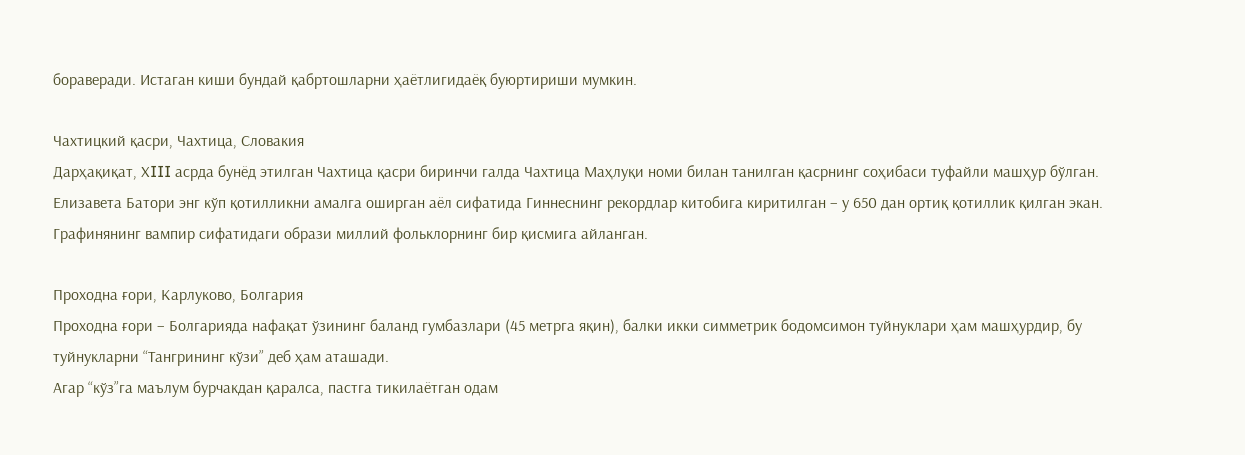бораверади. Истаган киши бундай қабртошларни ҳаётлигидаёқ буюртириши мумкин.

Чахтицкий қасри, Чахтица, Словакия
Дарҳақиқат, ХIII асрда бунёд этилган Чахтица қасри биринчи галда Чахтица Маҳлуқи номи билан танилган қасрнинг соҳибаси туфайли машҳур бўлган. Елизавета Батори энг кўп қотилликни амалга оширган аёл сифатида Гиннеснинг рекордлар китобига киритилган – у 650 дан ортиқ қотиллик қилган экан. Графинянинг вампир сифатидаги образи миллий фольклорнинг бир қисмига айланган.

Проходна ғори, Карлуково, Болгария
Проходна ғори – Болгарияда нафақат ўзининг баланд гумбазлари (45 метрга яқин), балки икки симметрик бодомсимон туйнуклари ҳам машҳурдир, бу туйнукларни “Тангрининг кўзи” деб ҳам аташади.
Агар “кўз”га маълум бурчакдан қаралса, пастга тикилаётган одам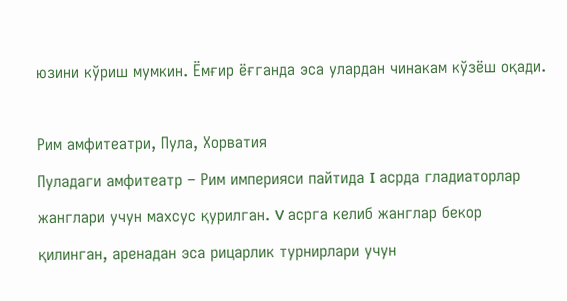юзини кўриш мумкин. Ёмғир ёғганда эса улардан чинакам кўзёш оқади.

Рим амфитеатри, Пула, Хорватия
Пуладаги амфитеатр – Рим империяси пайтида I асрда гладиаторлар жанглари учун махсус қурилган. V асрга келиб жанглар бекор қилинган, аренадан эса рицарлик турнирлари учун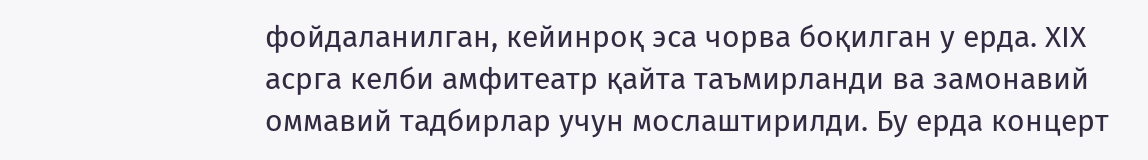фойдаланилган, кейинроқ эса чорва боқилган у ерда. XIХ асрга келби амфитеатр қайта таъмирланди ва замонавий оммавий тадбирлар учун мослаштирилди. Бу ерда концерт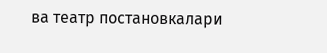ва театр постановкалари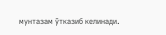мунтазам ўтказиб келинади.